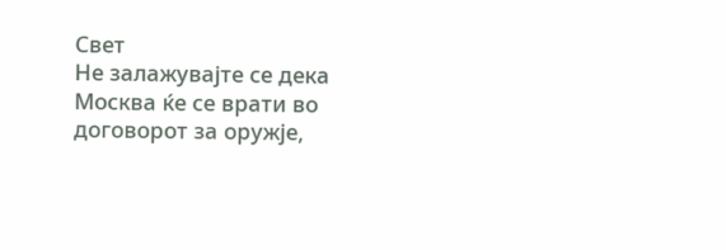Свет
Не залажувајте се дека Москва ќе се врати во договорот за оружје,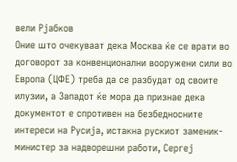вели Рјабков
Оние што очекуваат дека Москва ќе се врати во договорот за конвенционални вооружени сили во Европа (ЦФЕ) треба да се разбудат од своите илузии, а Западот ќе мора да признае дека документот е спротивен на безбедносните интереси на Русија, истакна рускиот заменик-министер за надворешни работи, Сергеј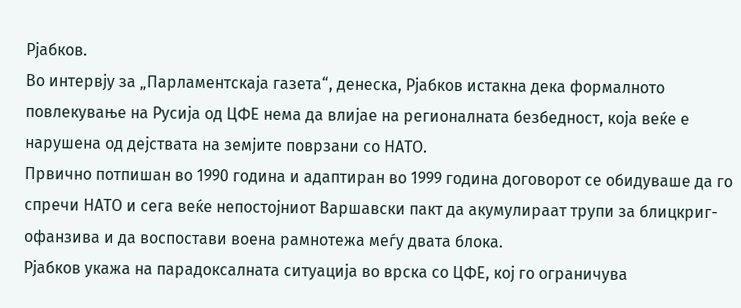Рјабков.
Во интервју за „Парламентскаја газета“, денеска, Рјабков истакна дека формалното повлекување на Русија од ЦФЕ нема да влијае на регионалната безбедност, која веќе е нарушена од дејствата на земјите поврзани со НАТО.
Првично потпишан во 1990 година и адаптиран во 1999 година договорот се обидуваше да го спречи НАТО и сега веќе непостојниот Варшавски пакт да акумулираат трупи за блицкриг-офанзива и да воспостави воена рамнотежа меѓу двата блока.
Рјабков укажа на парадоксалната ситуација во врска со ЦФЕ, кој го ограничува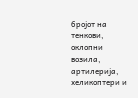бројот на тенкови, оклопни возила, артилерија, хеликоптери и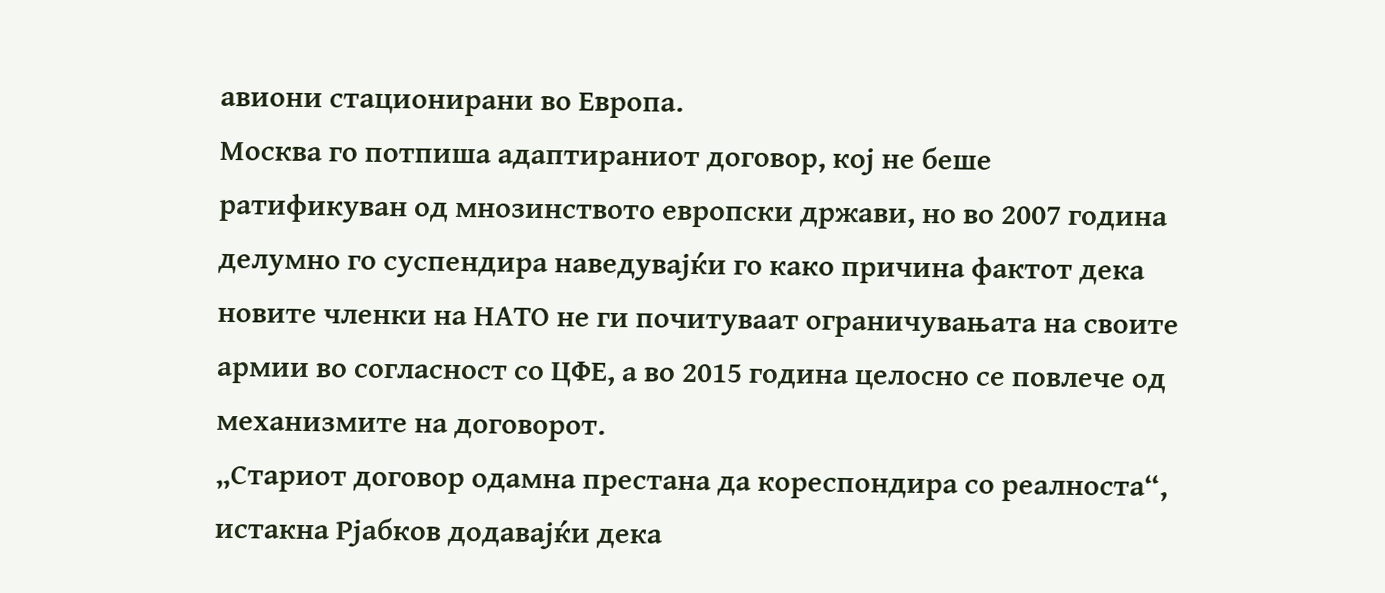авиони стационирани во Европа.
Москва го потпиша адаптираниот договор, кој не беше ратификуван од мнозинството европски држави, но во 2007 година делумно го суспендира наведувајќи го како причина фактот дека новите членки на НАТО не ги почитуваат ограничувањата на своите армии во согласност со ЦФЕ, а во 2015 година целосно се повлече од механизмите на договорот.
„Стариот договор одамна престана да кореспондира со реалноста“, истакна Рјабков додавајќи дека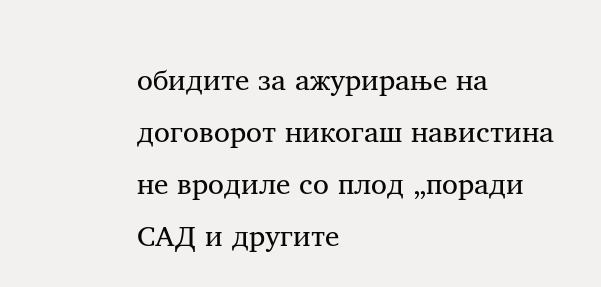обидите за ажурирање на договорот никогаш навистина не вродиле со плод „поради САД и другите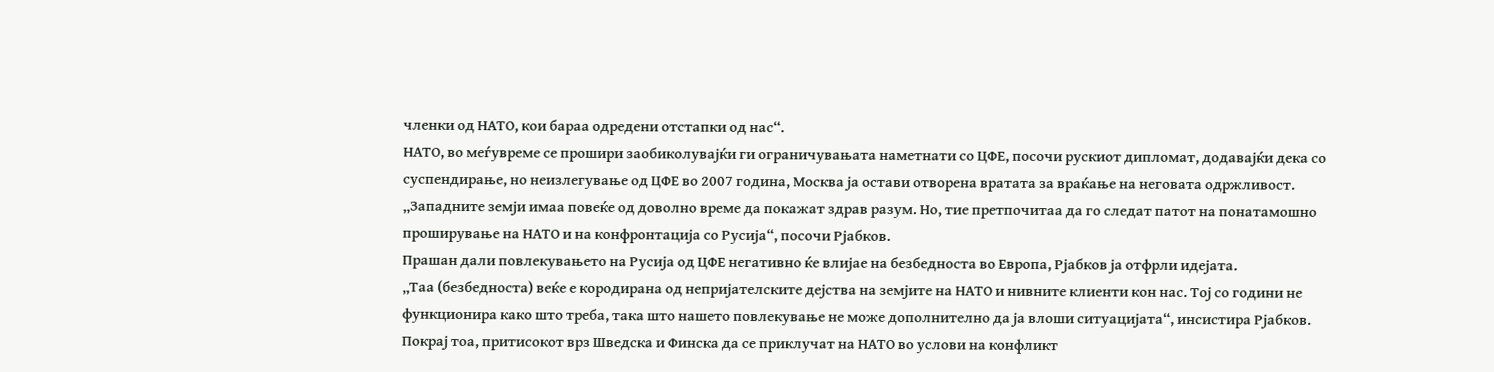членки од НАТО, кои бараа одредени отстапки од нас“.
НАТО, во меѓувреме се прошири заобиколувајќи ги ограничувањата наметнати со ЦФЕ, посочи рускиот дипломат, додавајќи дека со суспендирање, но неизлегување од ЦФЕ во 2007 година, Москва ја остави отворена вратата за враќање на неговата одржливост.
„Западните земји имаа повеќе од доволно време да покажат здрав разум. Но, тие претпочитаа да го следат патот на понатамошно проширување на НАТО и на конфронтација со Русија“, посочи Рјабков.
Прашан дали повлекувањето на Русија од ЦФЕ негативно ќе влијае на безбедноста во Европа, Рјабков ја отфрли идејата.
„Таа (безбедноста) веќе е кородирана од непријателските дејства на земјите на НАТО и нивните клиенти кон нас. Тој со години не функционира како што треба, така што нашето повлекување не може дополнително да ја влоши ситуацијата“, инсистира Рјабков.
Покрај тоа, притисокот врз Шведска и Финска да се приклучат на НАТО во услови на конфликт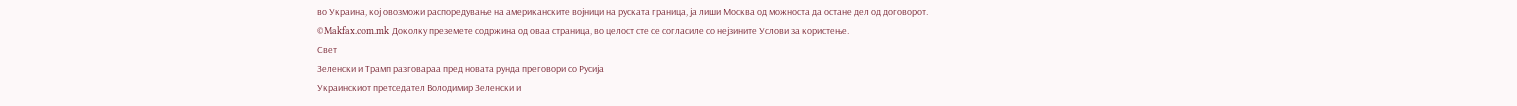во Украина, кој овозможи распоредување на американските војници на руската граница, ја лиши Москва од можноста да остане дел од договорот.
©Makfax.com.mk Доколку преземете содржина од оваа страница, во целост сте се согласиле со нејзините Услови за користење.
Свет
Зеленски и Трамп разговараа пред новата рунда преговори со Русија
Украинскиот претседател Володимир Зеленски и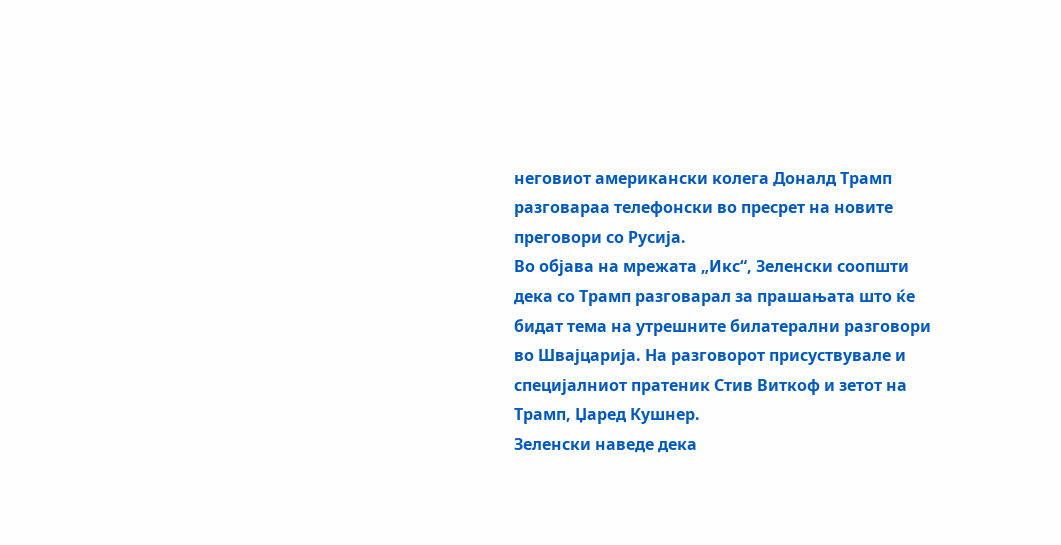неговиот американски колега Доналд Трамп разговараа телефонски во пресрет на новите преговори со Русија.
Во објава на мрежата „Икс“, Зеленски соопшти дека со Трамп разговарал за прашањата што ќе бидат тема на утрешните билатерални разговори во Швајцарија. На разговорот присуствувале и специјалниот пратеник Стив Виткоф и зетот на Трамп, Џаред Кушнер.
Зеленски наведе дека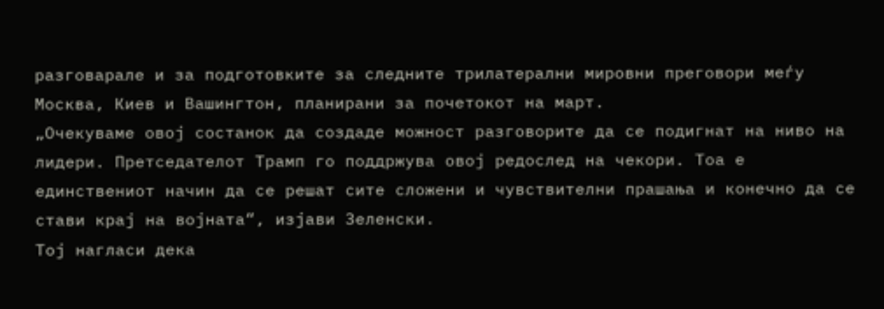разговарале и за подготовките за следните трилатерални мировни преговори меѓу Москва, Киев и Вашингтон, планирани за почетокот на март.
„Очекуваме овој состанок да создаде можност разговорите да се подигнат на ниво на лидери. Претседателот Трамп го поддржува овој редослед на чекори. Тоа е единствениот начин да се решат сите сложени и чувствителни прашања и конечно да се стави крај на војната“, изјави Зеленски.
Тој нагласи дека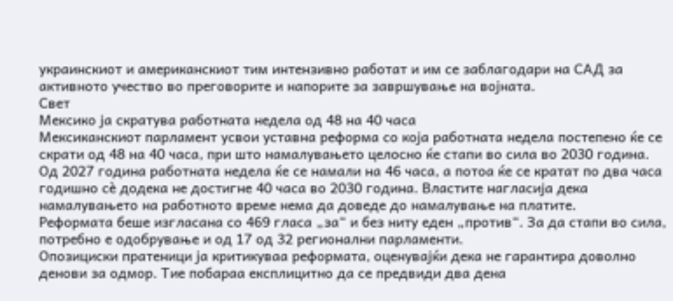украинскиот и американскиот тим интензивно работат и им се заблагодари на САД за активното учество во преговорите и напорите за завршување на војната.
Свет
Мексико ја скратува работната недела од 48 на 40 часа
Мексиканскиот парламент усвои уставна реформа со која работната недела постепено ќе се скрати од 48 на 40 часа, при што намалувањето целосно ќе стапи во сила во 2030 година.
Од 2027 година работната недела ќе се намали на 46 часа, а потоа ќе се кратат по два часа годишно сè додека не достигне 40 часа во 2030 година. Властите нагласија дека намалувањето на работното време нема да доведе до намалување на платите.
Реформата беше изгласана со 469 гласа „за“ и без ниту еден „против“. За да стапи во сила, потребно е одобрување и од 17 од 32 регионални парламенти.
Опозициски пратеници ја критикуваа реформата, оценувајќи дека не гарантира доволно денови за одмор. Тие побараа експлицитно да се предвиди два дена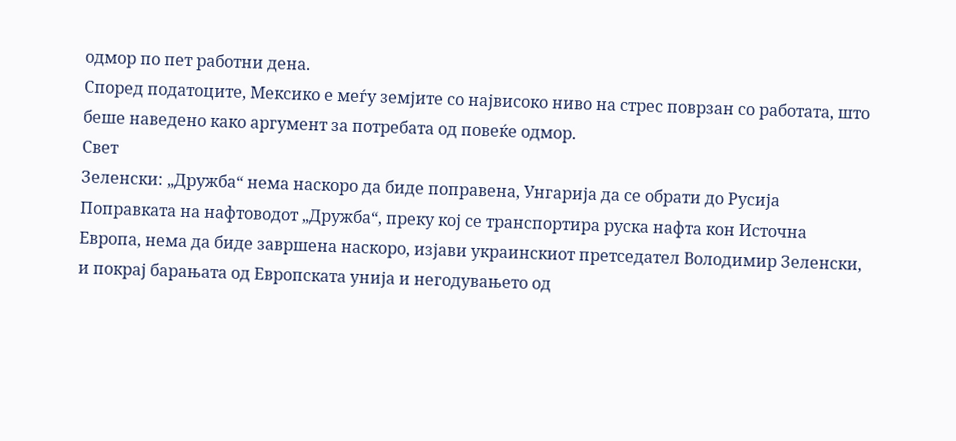одмор по пет работни дена.
Според податоците, Мексико е меѓу земјите со највисоко ниво на стрес поврзан со работата, што беше наведено како аргумент за потребата од повеќе одмор.
Свет
Зеленски: „Дружба“ нема наскоро да биде поправена, Унгарија да се обрати до Русија
Поправката на нафтоводот „Дружба“, преку кој се транспортира руска нафта кон Источна Европа, нема да биде завршена наскоро, изјави украинскиот претседател Володимир Зеленски, и покрај барањата од Европската унија и негодувањето од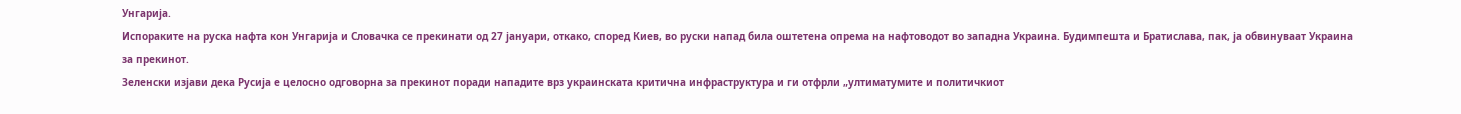Унгарија.
Испораките на руска нафта кон Унгарија и Словачка се прекинати од 27 јануари, откако, според Киев, во руски напад била оштетена опрема на нафтоводот во западна Украина. Будимпешта и Братислава, пак, ја обвинуваат Украина за прекинот.
Зеленски изјави дека Русија е целосно одговорна за прекинот поради нападите врз украинската критична инфраструктура и ги отфрли „ултиматумите и политичкиот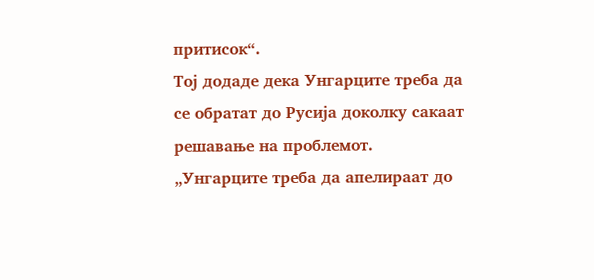притисок“.
Тој додаде дека Унгарците треба да се обратат до Русија доколку сакаат решавање на проблемот.
„Унгарците треба да апелираат до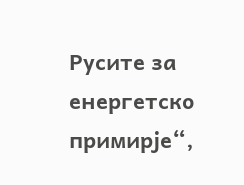Русите за енергетско примирје“,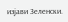изјави Зеленски.